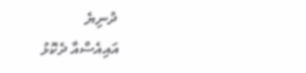ދުނިޔެ
އައިއެސްއާ ދެކޮޅު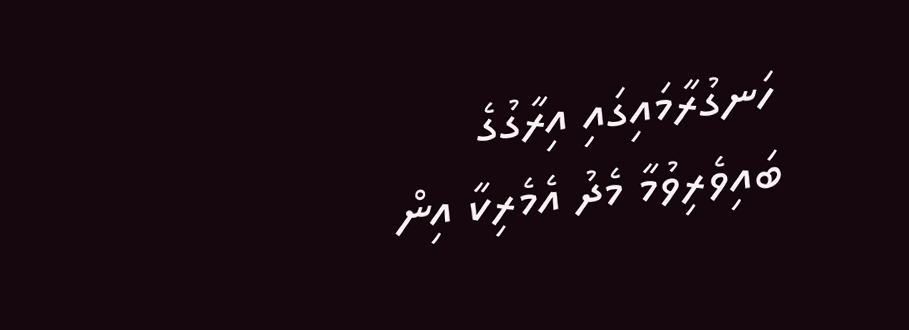ހަނގުރާމައިގައި އިރާގުގެ ބައިވެރިވުމާ މެދު އެމެރިކާ އިން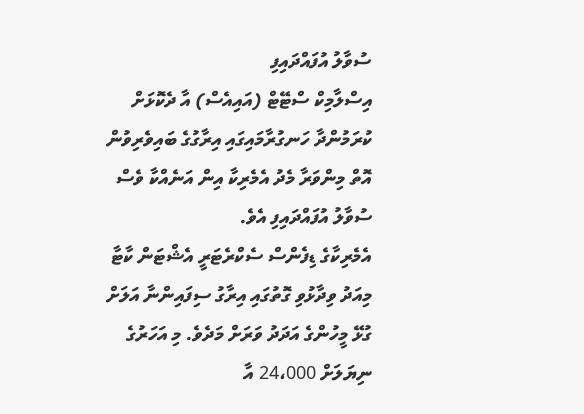ސުވާލު އުފައްދައިފި
އިސްލާމިކް ސްޓޭޓް (އައިއެސް) އާ ދެކޮޅަށް ކުރަމުންދާ ހަނގުރާމައިގައި އިރާގުގެ ބައިވެރިވުން އޮތް މިންވަރާ މެދު އެމެރިކާ އިން އަނެއްކާ ވެސް ސުވާލު އުފައްދައިފި އެވެ.
އެމެރިކާގެ ޑިފެންސް ސެކްރެޓަރީ އެޝްޓަން ކާޓާ މިއަދު ވިދާޅުވި ގޮތުގައި އިރާގު ސިފައިންނާ އަލަށް ގުޅޭ މީހުންގެ އަދަދު ވަރަށް މަދެވެ. މި އަހަރުގެ ނިޔަލަށް 24،000 އާ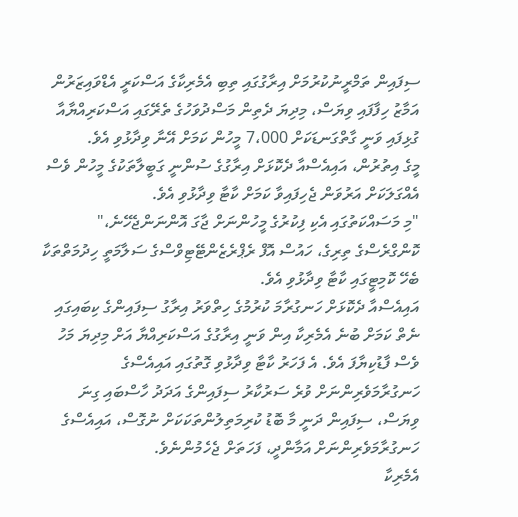ސިފައިން ތަމްރީނުކުރުމަށް އިރާގުގައި ތިބި އެމެރިކާގެ އަސްކަރީ އެޑްވައިޒަރުން އަމާޒު ހިފާފައި ވިޔަސް، މިދިޔަ ދެތިން މަސްދުވަހުގެ ތެރޭގައި އަސްކަރިއްޔާއާ ގުޅިފައި ވަނީ ގާތްގަނޑަކަށް 7،000 މީހުން ކަމަށް އޭނާ ވިދާޅުވި އެވެ.
މީގެ އިތުރުން، އައިއެސްއާ ދެކޮޅަށް އިރާގުގެ ސުންނީ ގަބީލާތަކުގެ މީހުން ވެސް އެއްގަލަކަށް އަރުވަން ޖެހިފައިވާ ކަމަށް ކާޓާ ވިދާޅުވި އެވެ.
"މި މަސައްކަތުގައި އެކި ފިކުރުގެ މީހުންނަށް ޖާގަ އޮންނަންޖެހޭނެ،" ކޮންގްރެސްގެ ތިރިގެ، ހައުސް އޮފް ރެޕްރެޒެންޓޭޓިވްސްގެ ސަލާމަތީ ހިދުމަތްތަކާ ބެހޭ ކޮމިޓީގައި ކާޓާ ވިދާޅުވި އެވެ.
އައިއެސްއާ ދެކޮޅަށް ހަނގުރާމަ ކުރުމުގެ ހިތްވަރު އިރާގު ސިފައިންގެ ކިބައިގައި ނެތް ކަމަށް ބުނެ އެމެރިކާ އިން ވަނީ އިރާގުގެ އަސްކަރިއްޔާ އަށް މިދިޔަ މަހު ވެސް ފާޑުކިޔާފަ އެވެ. އެ ފަހަރު ކާޓާ ވިދާޅުވި ގޮތުގައި އައިއެސްގެ ހަނގުރާމަވެރިންނަށް ވުރެ ސަރުކާރު ސިފައިންގެ އަދަދު ހާސްބައި ގިނަ ވިޔަސް، ސިފައިން ދަނީ މާ ބޮޑު ކުރިމަތިލުންތަކަކަށް ނުގޮސް، އައިއެސްގެ ހަނގުރާމަވެރިންނަށް އަމާންދީ، ފަހަތަށް ޖެހެމުންނެވެ.
އެމެރިކާ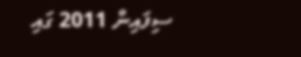ސިފައިން 2011 ގައި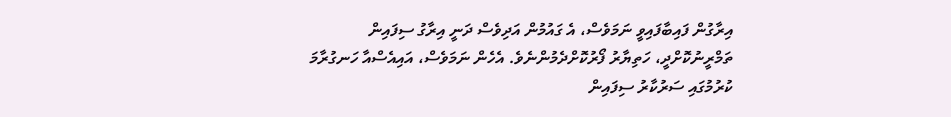އިރާގުން ފައިބާފައިވީ ނަމަވެސް، އެ ގައުމުން އަދިވެސް ދަނީ އިރާގު ސިފައިން ތަމްރީނުކޮށްދީ، ހަތިޔާރު ފޯރުކޮށްދެމުންނެވެ. އެހެން ނަމަވެސް، އައިއެސްއާ ހަނގުރާމަ ކުރުމުގައި ސަރުކާރު ސިފައިން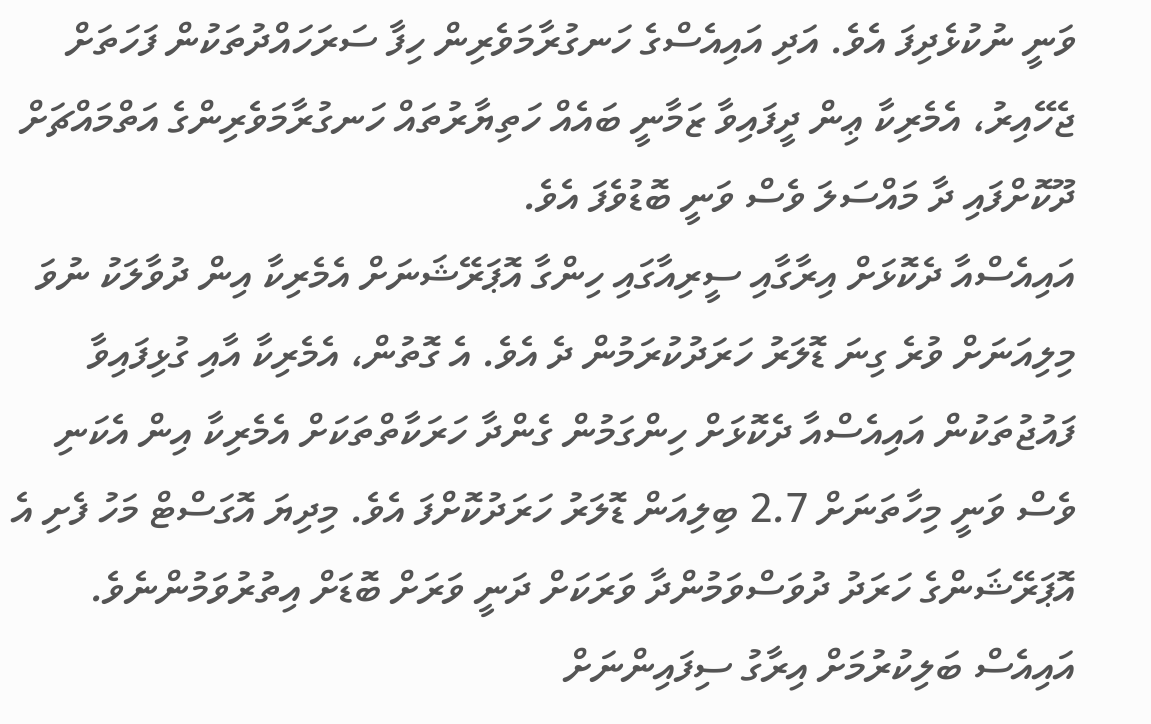ވަނީ ނުކުޅެދިފަ އެވެ. އަދި އައިއެސްގެ ހަނގުރާމަވެރިން ހިފާ ސަރަހައްދުތަކުން ފަހަތަށް ޖެހޭއިރު، އެމެރިކާ ޢިން ދީފައިވާ ޒަމާނީ ބައެއް ހަތިޔާރުތައް ހަނގުރާމަވެރިންގެ އަތްމައްޗަށް ދޫކޮށްފައި ދާ މައްސަލަ ވެސް ވަނީ ބޮޑުވެފަ އެވެ.
އައިއެސްއާ ދެކޮޅަށް އިރާގާއި ސީރިއާގައި ހިންގާ އޮޕަރޭޝަނަށް އެމެރިކާ އިން ދުވާލަކު ނުވަ މިލިއަނަށް ވުރެ ގިނަ ޑޮލަރު ހަރަދުކުރަމުން ދެ އެވެ. އެ ގޮތުން، އެމެރިކާ އާއި ގުޅިފައިވާ ފައުޖުތަކުން އައިއެސްއާ ދެކޮޅަށް ހިންގަމުން ގެންދާ ހަރަކާތްތަކަށް އެމެރިކާ އިން އެކަނި ވެސް ވަނީ މިހާތަނަށް 2.7 ބިލިއަން ޑޮލަރު ހަރަދުކޮށްފަ އެވެ. މިދިޔަ އޮގަސްޓް މަހު ފެށި އެ އޮޕަރޭޝަންގެ ހަރަދު ދުވަސްވަމުންދާ ވަރަކަށް ދަނީ ވަރަށް ބޮޑަށް އިތުރުވަމުންނެވެ.
އައިއެސް ބަލިކުރުމަށް އިރާގު ސިފައިންނަށް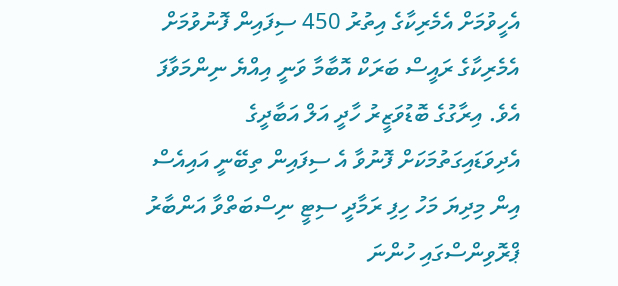އެހީވުމަށް އެމެރިކާގެ އިތުރު 450 ސިފައިން ފޮނުވުމަށް އެމެރިކާގެ ރައީސް ބަރަކް އޮބާމާ ވަނީ އިއްޔެ ނިންމަވާފަ އެވެ. އިރާގުގެ ބޮޑުވަޒީރު ހާދީ އަލް އަބާދީގެ އެދިވަޑައިގަތުމަކަށް ފޮނުވާ އެ ސިފައިން ތިބޭނީ އައިއެސް އިން މިދިޔަ މަހު ހިފި ރަމާދީ ސިޓީ ނިސްބަތްވާ އަންބާރު ޕްރޮވިންސްގައި ހުންނަ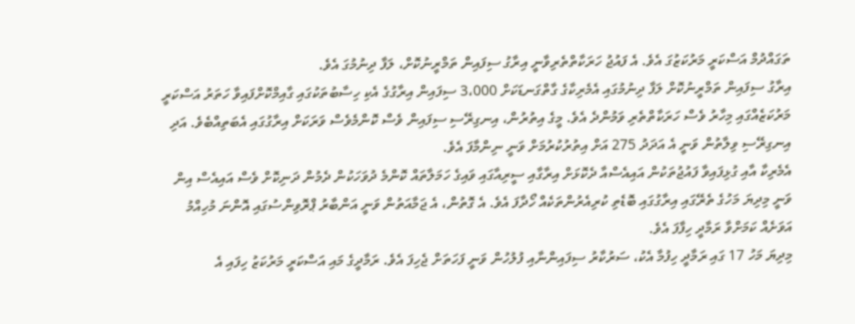ތަގައްދުމް އަސްކަރީ މަރުކަޒުގަ އެވެ. އެ ފައުޖު ހަރަކާތްތެރިވާނީ އިރާގު ސިފައިން ތަމްރީނުކޮށް، ލަފާ ދިނުމުގަ އެވެ.
އިރާގު ސިފައިން ތަމްރީނުކޮށް ލަފާ ދިނުމުގައި އެމެރިކާގެ ގާތްގަނޑަކަށް 3،000 ސިފައިން އިރާގުގެ އެކި ހިސާބުތަކުގައި ގާއިމްކޮށްފައިވާ ހަތަރު އަސްކަރީ މަރުކަޒެއްގައި މިހާރު ވެސް ހަރަކާތްތެރި ވަމުންދެ އެވެ. މީގެ އިތުރުން، އިނގިރޭސި ސިފައިން ވެސް ކޮންމެވެސް ވަރަކަށް އިރާގުގައި އެބަތިއްބެވެ. އަދި އިނގިރޭސި ވިލާތުން ވަނީ އެ އަދަދު 275 އަށް އިތުރުކުރުމަށް ވަނީ ނިންމާފަ އެވެ.
އެމެރިކާ އާއި ގުޅިފައިވާ ފައުޖުތަކުން އައިއެސްއާ ދެކޮޅަށް އިރާގާއި ސީރިއާގައި ވައިގެ ހަމަލާތައް ކޮންމެ ދުވަހަކުން ދެމުން ދަނިކޮށް ވެސް އައިއެސް އިން ވަނީ މިދިޔަ މަހުގެ ތެރޭގައި އިރާގުގައި ބޮޑެތި ކުރިއެރުންތަކެއް ހޯދާފަ އެވެ. އެ ގޮތުން، އެ ޖަމާއަތުން ވަނީ އަންބާރު ޕްރޮވިންސުގައި އޮންނަ މުހިއްމު އަވަށެއް ކަމަށްވާ ރަމާދީ ހިފާފަ އެވެ.
މިދިޔަ މަހު 17 ގައި ރަމާދީ ހިފުމާ އެކު، ސަރުކާރު ސިފައިންނާއި ފުލުހުން ވަނީ ފަހަތަށް ޖެހިފަ އެވެ. ރަމާދީގެ މައި އަސްކަރީ މަރުކަޒު ހިފައި އެ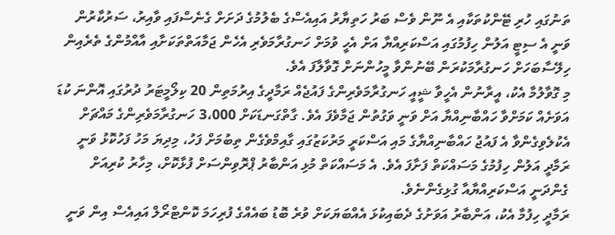ތަނުގައި ހުރި ޓޭންކުތަކާއި އެ ނޫން ވެސް ބަރު ހަތިޔާރު އައިއެސްގެ ބެލުމުގެ ދަށަށް ގެނެސްފައި ވާއިރު، ސަރުކާރުން ވަނީ އެ ސިޓީ އަލުން ހިފުމުގައި އަސްކަރިއްޔާ އަށް އެހީ ވުމަށް ހަނގުރާމަވެރި އެހެން ޖަމާއަތްތަކަށާއި އާއްމުންގެ ތެރެއިން ހިލޭސާބަހަށް ހަނގުރާމަކުރަން ބޭނުންވާ މީހުންނަށް ގޮވާލާފަ އެވެ.
މި ގޮވާލުމާ އެކު، އީރާނުން އެހީވާ ޝީއީ ހަނގުރާމަވެރިންގެ ފައުޖެއް ރަމާދީގެ އިރުމަތިން 20 ކިލޯމީޓަރު ދުރުގައި އޮންނަ ކުޑަ އަވަށެއް ކަމަށްވާ ހައްބާނިއްޔާ އަށް ވަނީ ވަގުތުން ޖަމާވެފަ އެވެ. ގާތްގަނޑަކަށް 3،000 ހަނގުރާމަވެރިންގެ މައްޗަށް އެކުލެވިގެންވާ އެ ފައުޖު ހައްބާނިއްޔާގެ މައި އަސްކަރީ މަރުކަޒުގައި ގާއިމްވެގެން ތިބުމަށް ފަހު، މިދިޔަ މަހު ފަހުކޮޅު ވަނީ ރަމާދީ އަލުން ހިފުމުގެ މަސައްކަތް ފަށާފަ އެވެ. އެ މަސައްކަތް މުޅި އަންބާރު ޕްރޮވިންސަށް ފުޅާކޮށް، މިހާރު ކުރިއަށް ގެންދަނީ އަސްކަރިއްޔާއާ ގުޅިގެންނެވެ.
ރަމާދީ ހިފުމާ އެކު، އަންބާރު އަވަށުގެ ދެބައިކުޅަ އެއްބަޔަކަށް ވުރެ ބޮޑު ބައެއްގެ ފުރިހަމަ ކޮންޓްރޯލް އައިއެސް އިން ވަނީ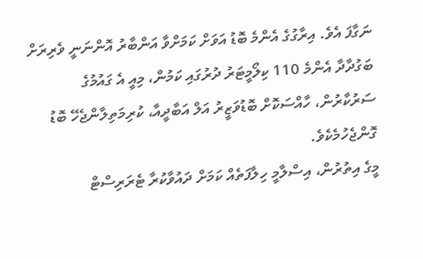ނަގާފަ އެވެ. އިރާގުގެ އެންމެ ބޮޑު އަވަށް ކަމަށްވާ އަންބާރު އޮންނަނީ ވެރިރަށް ބަގުދާދާ އެންމެ 110 ކިލޯމީޓަރު ދުރުގައި ކަމުން، މިއީ އެ ގައުމުގެ ސަރުކާރުން، ހާއްސަކޮށް ބޮޑުވަޒީރު އަލް އަބާދީއާ، ކުރިމަތިލާންޖެހޭ ބޮޑު ގޮންޖެހުމެކެވެ.
މީގެ އިތުރުން، އިސްލާމީ ހިލާފަތެއް ކަމަށް ދައުވާކުރާ ޓެރަރިސްޓް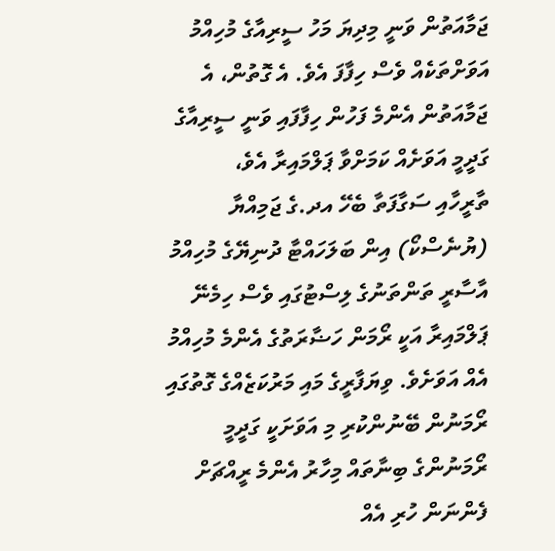ޖަމާއަތުން ވަނީ މިދިޔަ މަހު ސީރިއާގެ މުހިއްމު އަވަށްތަކެއް ވެސް ހިފާފަ އެވެ. އެ ގޮތުން، އެ ޖަމާއަތުން އެންމެ ފަހުން ހިފާފައި ވަނީ ސީރިއާގެ ގަދީމީ އަވަށެއް ކަމަށްވާ ޕަލްމައިރާ އެވެ،
ތާރީހާއި ސަގާފަތާ ބެހޭ އދ.ގެ ޖަމިއްޔާ (ޔުނެސްކޯ) އިން ބަލަހައްޓާ ދުނިޔޭގެ މުހިއްމު އާސާރީ ތަންތަނުގެ ލިސްޓުގައި ވެސް ހިމެނޭ ޕަލްމައިރާ އަކީ ރޯމަން ހަޟާރަތުގެ އެންމެ މުހިއްމު އެއް އަވަށެވެ. ވިޔަފާރީގެ މައި މަރުކަޒެއްގެ ގޮތުގައި ރޯމަނުން ބޭނުންކުރި މި އަވަށަކީ ގަދީމީ ރޯމަނުންގެ ބިނާތައް މިހާރު އެންމެ ރީއްޗަށް ފެންނަން ހުރި އެއް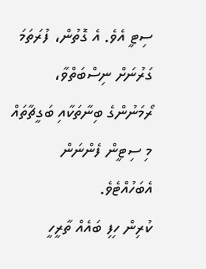ސިޓީ އެވެ. އެ ގޮތުން، ފުރަތަމަ ގަރުނަށް ނިސްބަތްވާ، ރޯމަނުންގެ ބިނާތަކާއި ބަގީޗާތައް މި ސިޓީން ފެންނަން އެބަހުއްޓެވެ.
ކުރިން ހިފި ބައެއް ތާރީހީ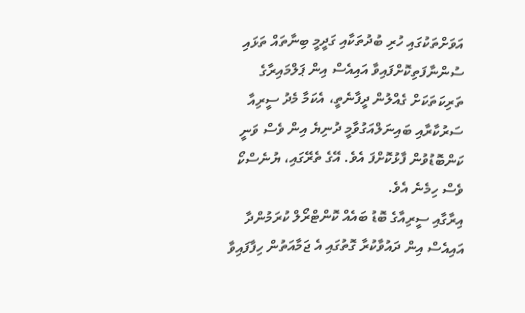އަވަށްތަކުގައި ހުރި ބުދުތަކާއި ގަދީމީ ބިނާތައް ތަޅައި ސުންނާފަތިކޮށްފައިވާ އައިއެސް އިން ޕަލްމައިރާގެ ތަރިކަތަކަށް ގެއްލުން ދީފާނެތީ، އެކަމާ މެދު ސީރިއާ ސަރުކާރާއި ބައިނަލްއަގުވާމީ ދުނިޔެ އިން ވެސް ވަނީ ކަންބޮޑުވުން ފާޅުކޮށްފަ އެވެ. އޭގެ ތެރޭގައި، ޔުނެސްކޯ ވެސް ހިމެނެ އެވެ.
އިރާގާއި ސީރިއާގެ ބޮޑު ބައެއް ކޮންޓްރޯލް ކުރަމުންދާ އައިއެސް އިން ދައުވާކުރާ ގޮތުގައި އެ ޖަމާއަތުން ހިފާފައިވާ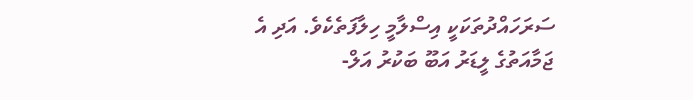ސަރަހައްދުތަކަކީ އިސްލާމީ ހިލާފަތެކެވެ. އަދި އެ ޖަމާއަތުގެ ލީޑަރު އަބޫ ބަކުރު އަލް-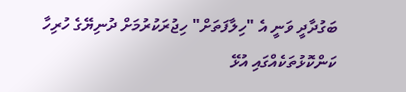ބަގުދާދީ ވަނީ އެ "ހިލާފަތަށް" ހިޖުރަކުރުމަށް ދުނިޔޭގެ ހުރިހާ ކަންކޮޅުތަކެއްގައި އުޅޭ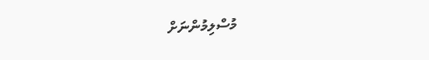މުސްލިމުންނަށް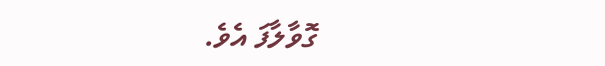ގޮވާލާފަ އެވެ.